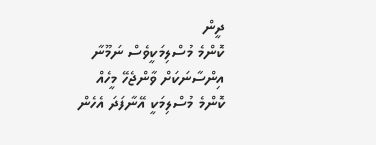ދީން
ކޮންމެ މުސްލިމަކީވެސް ނަމޫނާ އިންސާނަކަށް ވާންޖެހޭ މީހެއް
ކޮންމެ މުސްލިމަކީ އޭނާފަދަ އެހެން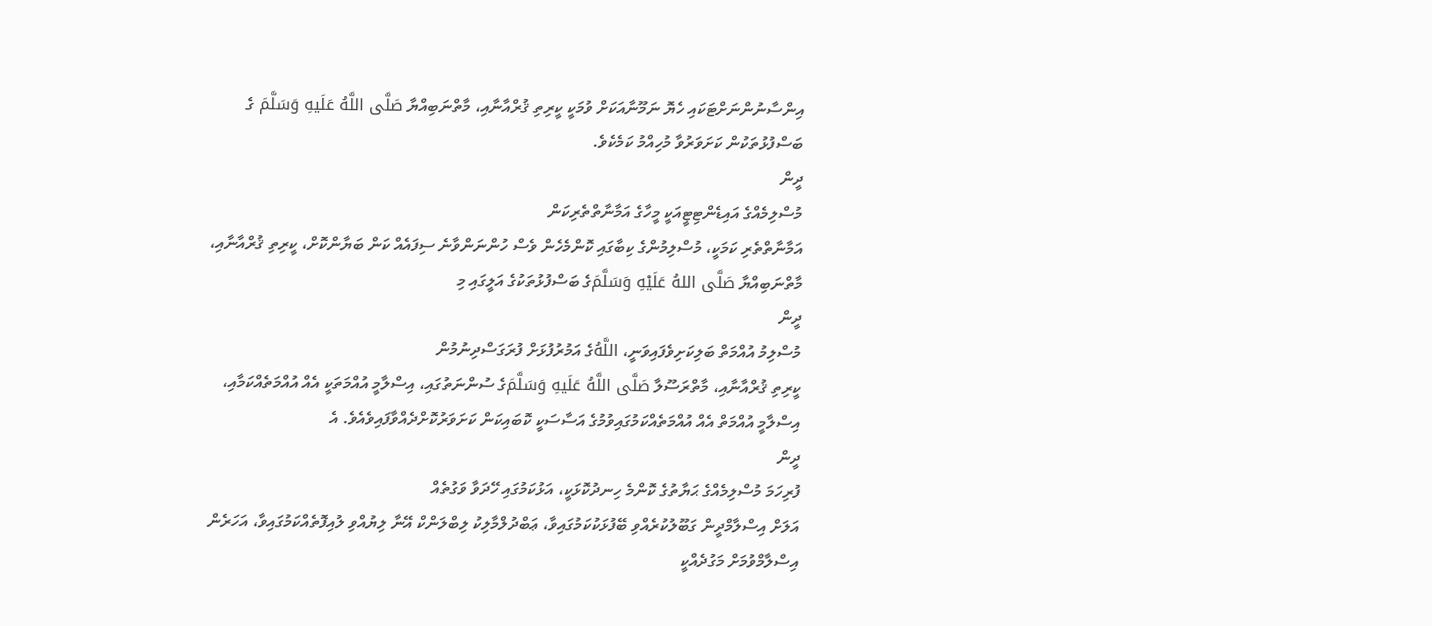އިންސާނުންނަށްޓަކައި ހެޔޮ ނަމޫނާއަކަށް ވުމަކީ ކީރިތި ޤުރްއާނާއި، މާތްނަބިއްޔާ صَلَّى اللَّهُ عَلَيهِ وَسَلَّمَ ގެ ބަސްފުޅުތަކުން ކަށަވަރުވާ މުހިއްމު ކަމެކެވެ.
ދީން
މުސްލިމެއްގެ އައިޑެންޓިޓީއަކީ މީހާގެ އަމާނާތްތެރިކަން
އަމާނާތްތެރި ކަމަކީ، މުސްލިމުންގެ ކިބާގައި ކޮންމެހެން ވެސް ހުންނަންވާނެ ސިފައެއް ކަން ބަޔާންކޮށް، ކީރިތި ޤުރްއާނާއި، މާތްނަބިއްޔާ صَلَّى اللهُ عَلَيْهِ وَسَلَّمَގެ ބަސްފުޅުތަކުގެ އަލީގައި މި
ދީން
މުސްލިމު އުއްމަތް ބަލިކަށިވެފައިވަނީ، اللَّهُގެ އަމުރުފުޅަށް ފުރަގަސްދިނުމުން
ކީރިތި ޤުރްއާނާއި، މާތްރަސޫލާ صَلَّى اللَّهُ عَلَيهِ وَسَلَّمَގެ ސުންނަތުގައި، އިސްލާމީ އުއްމަތަކީ އެއް އުއްމަތެއްކަމާއި، އިސްލާމީ އުއްމަތް އެއް އުއްމަތެއްކަމުގައިވުމުގެ އަސާސަކީ ކޮބައިކަން ކަށަވަރުކޮށްދެއްވާފައިވެއެވެ. އެ
ދީން
ފުރިހަމަ މުސްލިމެއްގެ ޙަޔާތުގެ ކޮންމެ ހިނދުކޮޅަކީ، އަޅުކަމުގައި ހޭދަވާ ވަގުތެއް
އަލަށް އިސްލާމްދީން ގަބޫލުކުރެއްވި ބޭފުޅަކުކަމުގައިވާ، ޢަބްދުލްމާލިކު ލިބްލަންކް އޭނާ ލިޔުއްވި ލުއިފޮތެއްކަމުގައިވާ، އަހަރެން އިސްލާމްވުމަށް މަގުދެއްކީ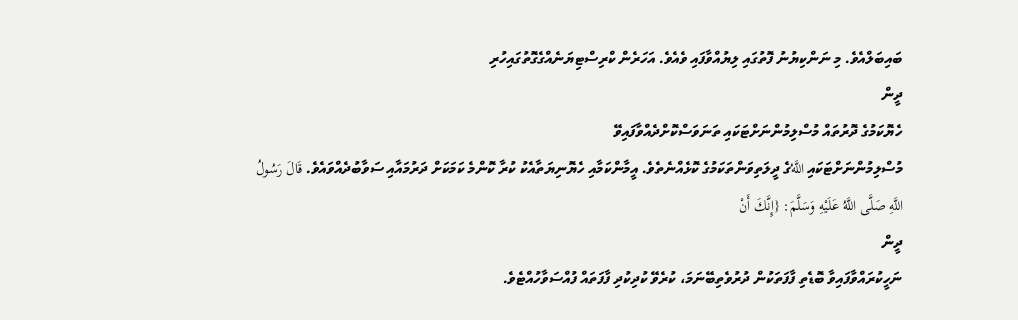ބައިބަލްއެވެ. މި ނަންކިޔުނު ފޮތުގައި ލިޔުއްވާފައި ވެއެވެ. އަހަރެން ކްރިސްޓިޔަނެއްގެގޮތުގައިހުރި
ދީން
ހެޔޮކަމުގެ ދޮރުތައް މުސްލިމުންނަށްޓަކައި ތަނަވަސްކޮށްދެއްވާފައިވޭ
މުސްލިމުންނަށްޓަކައި اللَّهُގެ ދީލަތިވަންތަކަމުގެ ކޮޅެއްނެތެވެ. އީމާންކަމާއި ހެޔޮނިޔަތާއެކު ކުރާ ކޮންމެ ކަމަކަށް ދަރުމައާއި ސަވާބުދެއްވައެވެ. قَالَ رَسُولُ اللَّهِ صَلَّى اللَّهُ عَلَيْهِ وَسَلَّمَ: {إِنَّكَ أَنْ
ދީން
ނަހީކުރައްވާފައިވާ ބޮޑެތި ފާފަތަކުން ދުރުވެތިބޭނަމަ، ކުރެވޭ ކުދިކުދި ފާފަތައް ފުއްސަވާހުއްޓެވެ.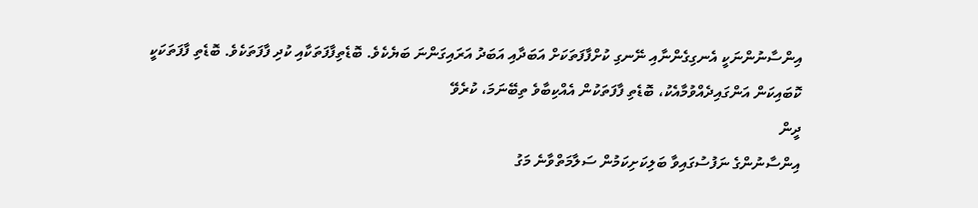އިންސާނުންނަކީ އެނގިގެންނާއި ނޭނގި ކުށްފާފަތަކަށް އަބަދާއި އަބަދު އަރައިގަންނަ ބަޔެކެވެ. ބޮޑެތިފާފަތަކާއި ކުދި ފާފަތަކެވެ. ބޮޑެތި ފާފަތަކަކީ ކޮބައިކަން އަންގައިދެއްވުމާއެކު، ބޮޑެތި ފާފަތަކުން އެއްކިބާވެ ތިބޭނަމަ، ކުރެވޭ
ދީން
އިންސާނުންގެ ނަފުސުގައިވާ ބަލިކަށިކަމުން ސަލާމަތްވާނެ މަގު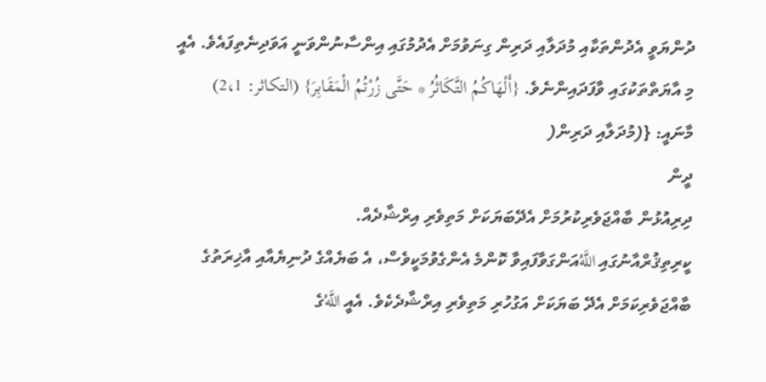ދުންޔަވީ އެދުންތަކާއި މުދަލާއި ދަރިން ގިނަވުމަށް އެދުމުގައި އިންސާނުންވަނީ އަވަދިނެތިފައެވެ. އެއީ މި އާޔަތްތަކުގައި ވާފަދައިންނެވެ. {أَلْهَاكُمُ التَّكَاثُرُ * حَتَّى زُرْتُمُ الْمَقَابِرَ} (التكاثر: 2،1)  މާނައީ: {(މުދަލާއި ދަރިން(
ދީން
ދިރިއުޅުން ބާއްޖަވެރިކުރުމަށް އެދޭބަޔަކަށް މަތިވެރި އިރްޝާދެއް.
ކީރިތިޤުރްއާނުގައި اللَّهُއަންގަވާފައިވާ ކޮންމެ އެންގެވުމަކީވެސް، އެ ބަޔެއްގެ ދުނިޔެއާއި އާޚިރަތުގެ ބާއްޖަވެރިކަމަށް އެދޭ ބަޔަކަށް އަގުހުރި މަތިވެރި އިރްޝާދެކެވެ. އެއީ اللَّهُގެ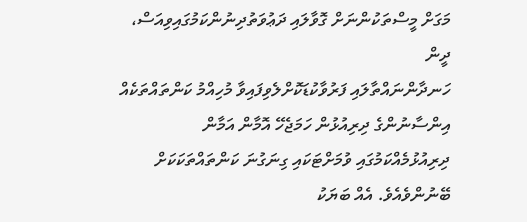މަގަށް މީސްތަކުންނަށް ގޮވާލައި ދަޢުވަތުދިނުންކަމުގައިވިއަސް،
ދީން
ހަނދާންނައްތާލައި ފަރުވާކުޑަކޮށްލެވިފައިވާ މުހިއްމު ކަންތައްތަކެއް
އިންސާނުންގެ ދިރިއުޅުން ހަމަޖެހޭ އޮމާން އަމާން ދިރިއުޅުމެއްކަމުގައި ވުމަށްޓަކައި ގިނަގުނަ ކަންތައްތަކަކަށް ބޭނުންވެއެވެ. އެއް ބަޔަކު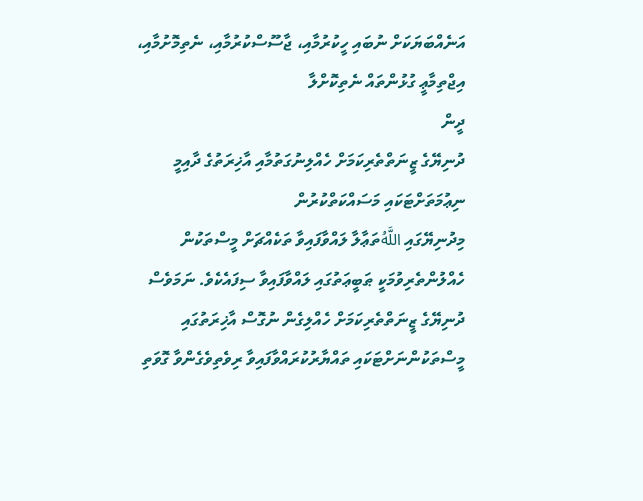އަނެއްބަޔަކަށް ނުބައި ހީކުރުމާއި، ޖާސޫސްކުރުމާއި، ނެތިމޮށުމާއި، އިޖްތިމާޢީ ގުޅުންތައް ނެތިކޮށްލާ
ދީން
ދުނިޔޭގެ ޒީނަތްތެރިކަމަށް ހެއްލިނުގަތުމާއި އާޚިރަތުގެ ދާއިމީ ނިޢުމަތަށްޓަކައި މަސައްކަތްކުރުން
މިދުނިޔޭގައި اللَّهُތަޢާލާ ލައްވާފައިވާ ތަކެއްޗަށް މީސްތަކުން ހެއްލުންތެރިވުމަކީ ޠަބީޢަތުގައި ލައްވާފައިވާ ސިފައެކެވެ. ނަމަވެސް ދުނިޔޭގެ ޒީނަތްތެރިކަމަށް ހެއްލިގެން ނުގޮސް އާޚިރަތުގައި މީސްތަކުންނަށްޓަކައި ތައްޔާރުކުރައްވާފައިވާ ރިވެތިވެގެންވާ ގޮވަތި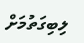ލިބިގަތުމަށް